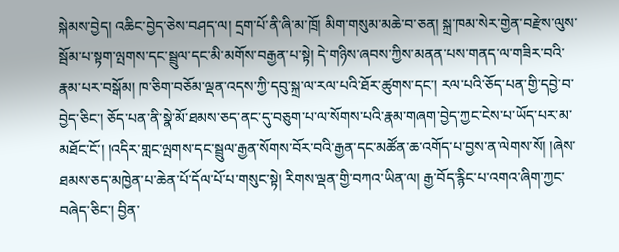སྐེམས་བྱེད། འཆིང་བྱེད་ཅེས་བཤད་ལ། དྲག་པོ་ནི་ཞི་མ་ཁྲོ། མིག་གསུམ་མཆེ་བ་ཅན། སྐྲ་ཁམ་སེར་གྱེན་བརྫེས་ལུས་སྦོམ་པ་སྟག་ལྤགས་དང་སྦྲུལ་དང་མི་མགོས་བརྒྱན་པ་སྟེ། དེ་གཉིས་ཞབས་ཀྱིས་མནན་པས་གནད་ལ་གཟིར་བའི་རྣམ་པར་བསྒོམ། ཁ་ཅིག་བཅོམ་ལྡན་འདས་ཀྱི་དབུ་སྐྲ་ལ་རལ་པའི་ཐོར་ཚུགས་དང་། རལ་པའི་ཅོད་པན་གྱི་དབྱེ་བ་བྱེད་ཅིང་། ཅོད་པན་ནི་སྣེ་མོ་ཐམས་ཅད་ནང་དུ་བཅུག་པ་ལ་སོགས་པའི་རྣམ་གཞག་བྱེད་ཀྱང་ངེས་པ་ཡོད་པར་མ་མཐོང་ངོ་། །འདིར་གླང་ལྤགས་དང་སྦྲུལ་རྒྱན་སོགས་བོར་བའི་རྒྱན་དང་མཚོན་ཆ་འགོད་པ་བྱས་ན་ལེགས་སོ། །ཞེས་ཐམས་ཅད་མཁྱེན་པ་ཆེན་པོ་དོལ་པོ་པ་གསུང་སྟེ། རིགས་ལྡན་གྱི་བཀའ་ཡིན་ལ། རྒྱ་བོད་རྙིང་པ་འགའ་ཞིག་ཀྱང་བཞེད་ཅིང་། བྱིན་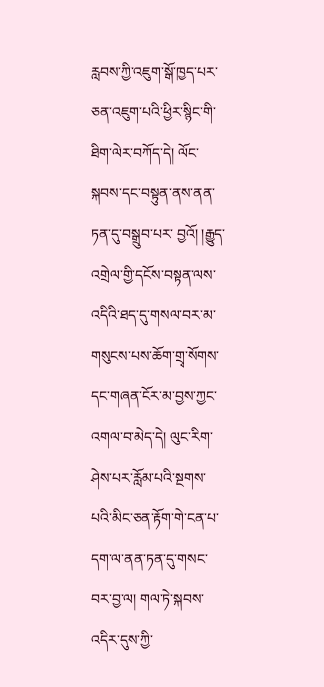རླབས་ཀྱི་འཇུག་སྒོ་ཁྱད་པར་ཅན་འཇུག་པའི་ཕྱིར་སྙིང་གི་ཐིག་ལེར་བཀོད་དེ། ལོང་སྐབས་དང་བསྟུན་ནས་ནན་ཏན་དུ་བསྒྲུབ་པར་ བྱའོ། །རྒྱུད་འགྲེལ་གྱི་དངོས་བསྟན་ལས་འདིའི་ཐད་དུ་གསལ་བར་མ་གསུངས་པས་ཆོག་གྲྭ་སོགས་དང་གཞན་ངོར་མ་བྱས་ཀྱང་འགལ་བ་མེད་དེ། ལུང་རིག་ཤེས་པར་རློམ་པའི་སྔགས་པའི་མིང་ཅན་རྟོག་གེ་ངན་པ་དག་ལ་ནན་ཏན་དུ་གསང་བར་བྱ་ལ། གལ་ཏེ་སྐབས་འདིར་དུས་ཀྱི་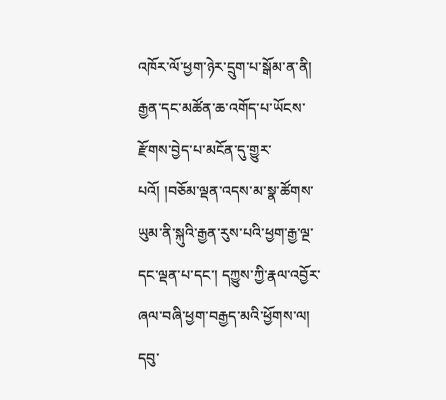འཁོར་ལོ་ཕྱག་ཉེར་དྲུག་པ་སྒོམ་ན་ནི། རྒྱན་དང་མཚོན་ཆ་འགོད་པ་ཡོངས་རྫོགས་བྱེད་པ་མངོན་དུ་གྱུར་ པའོ། །བཅོམ་ལྡན་འདས་མ་སྣ་ཚོགས་ཡུམ་ནི་སྐུའི་རྒྱན་རུས་པའི་ཕྱག་རྒྱ་ལྔ་དང་ལྡན་པ་དང་། དཀྱུས་ཀྱི་རྣལ་འབྱོར་ཞལ་བཞི་ཕྱག་བརྒྱད་མའི་ཕྱོགས་ལ། དབུ་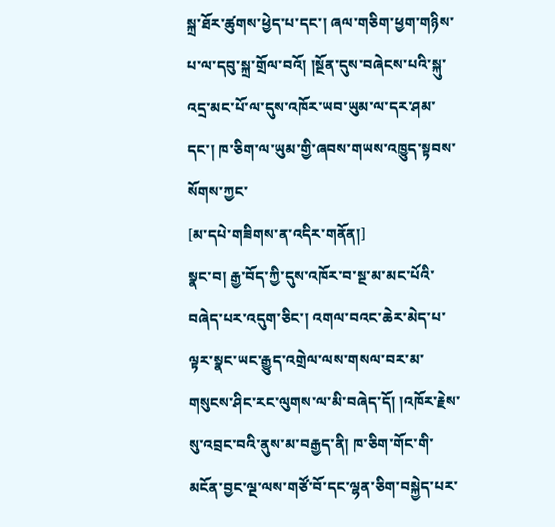སྐྲ་ཐོར་ཚུགས་ཕྱེད་པ་དང་། ཞལ་གཅིག་ཕྱག་གཉིས་པ་ལ་དབུ་སྐྲ་གྲོལ་བའོ། །སྔོན་དུས་བཞེངས་པའི་སྐུ་འདྲ་མང་པོ་ལ་དུས་འཁོར་ཡབ་ཡུམ་ལ་དར་ཤམ་དང་། ཁ་ཅིག་ལ་ཡུམ་གྱི་ཞབས་གཡས་འཁྱུད་སྟབས་སོགས་ཀྱང་
[མ་དཔེ་གཟིགས་ན་འདིར་གནོན།]
སྣང་བ། རྒྱ་བོད་ཀྱི་དུས་འཁོར་བ་སྔ་མ་མང་པོའི་བཞེད་པར་འདུག་ཅིང་། འགལ་བའང་ཆེར་མེད་པ་ལྟར་སྣང་ཡང་རྒྱུད་འགྲེལ་ལས་གསལ་བར་མ་གསུངས་ཤིང་རང་ལུགས་ལ་མི་བཞེད་དོ། །འཁོར་རྗེས་སུ་འབྲང་བའི་ནུས་མ་བརྒྱད་ནི། ཁ་ཅིག་གོང་གི་མངོན་བྱང་ལྔ་ལས་གཙོ་བོ་དང་ལྷན་ཅིག་བསྐྱེད་པར་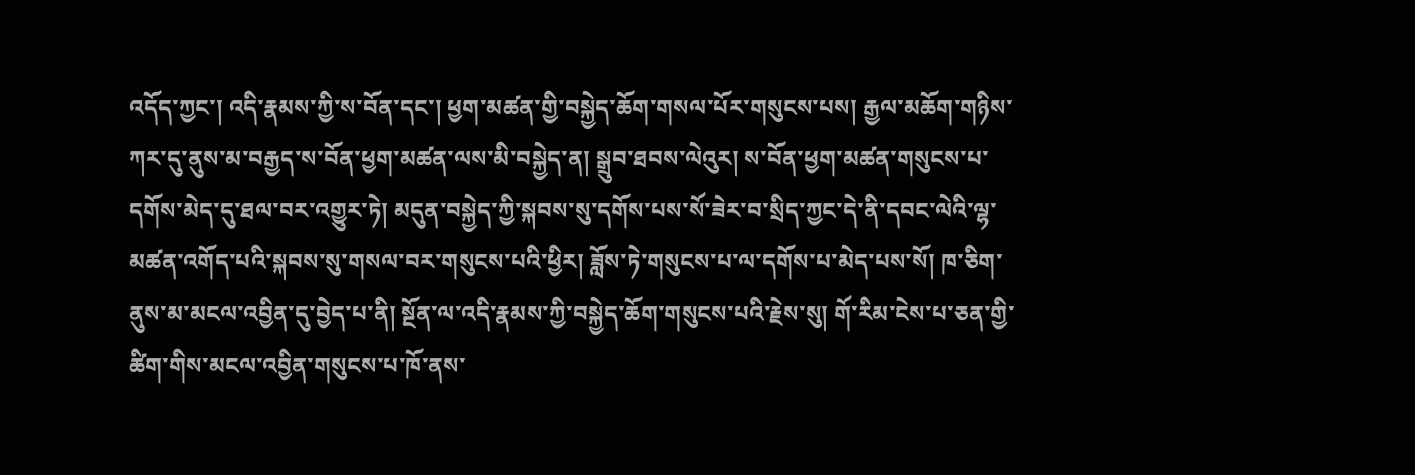འདོད་ཀྱང་། འདི་རྣམས་ཀྱི་ས་བོན་དང་། ཕྱག་མཚན་གྱི་བསྐྱེད་ཆོག་གསལ་པོར་གསུངས་པས། རྒྱལ་མཆོག་གཉིས་ཀར་དུ་ནུས་མ་བརྒྱད་ས་བོན་ཕྱག་མཚན་ལས་མི་བསྐྱེད་ན། སྒྲུབ་ཐབས་ལེའུར། ས་བོན་ཕྱག་མཚན་གསུངས་པ་དགོས་མེད་དུ་ཐལ་བར་འགྱུར་ཏེ། མདུན་བསྐྱེད་ཀྱི་སྐབས་སུ་དགོས་པས་སོ་ཟེར་བ་སྲིད་ཀྱང་དེ་ནི་དབང་ལེའི་ལྷ་མཚན་འགོད་པའི་སྐབས་སུ་གསལ་བར་གསུངས་པའི་ཕྱིར། ཟློས་ཏེ་གསུངས་པ་ལ་དགོས་པ་མེད་པས་སོ། ཁ་ཅིག་ནུས་མ་མངལ་འབྱིན་དུ་བྱེད་པ་ནི། སྔོན་ལ་འདི་རྣམས་ཀྱི་བསྐྱེད་ཆོག་གསུངས་པའི་རྗེས་སུ། གོ་རིམ་ངེས་པ་ཅན་གྱི་ཚིག་གིས་མངལ་འབྱིན་གསུངས་པ་ཁོ་ནས་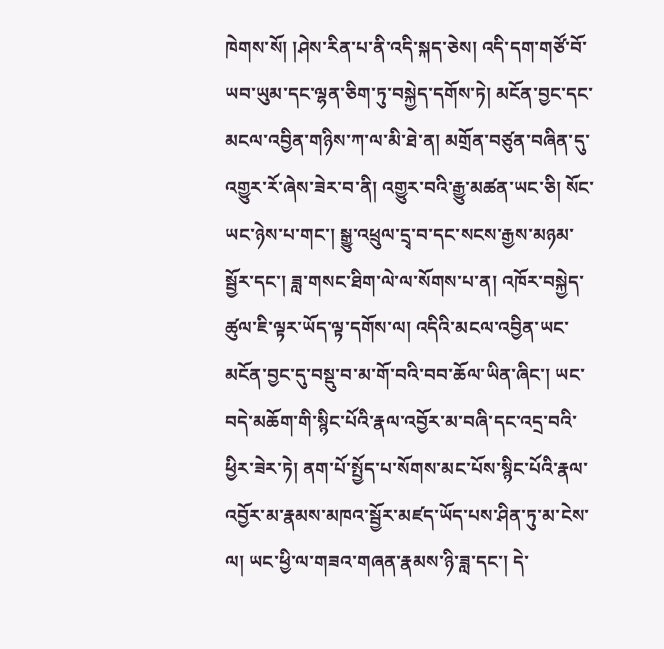ཁེགས་སོ། །ཤེས་རིན་པ་ནི་འདི་སྐད་ཅེས། འདི་དག་གཙོ་བོ་ཡབ་ཡུམ་དང་ལྷན་ཅིག་ཏུ་བསྐྱེད་དགོས་ཏེ། མངོན་བྱང་དང་མངལ་འབྱིན་གཉིས་ཀ་ལ་མི་ཐེ་ན། མགྲོན་བཙུན་བཞིན་དུ་འགྱུར་རོ་ཞེས་ཟེར་བ་ནི། འགྱུར་བའི་རྒྱུ་མཚན་ཡང་ཅི། སོང་ཡང་ཉེས་པ་གང་། སྒྱུ་འཕྲུལ་དྲྭ་བ་དང་སངས་རྒྱས་མཉམ་སྦྱོར་དང་། ཟླ་གསང་ཐིག་ལེ་ལ་སོགས་པ་ན། འཁོར་བསྐྱེད་ཚུལ་ཇི་ལྟར་ཡོད་ལྟ་དགོས་ལ། འདིའི་མངལ་འབྱིན་ཡང་མངོན་བྱང་དུ་བསྡུ་བ་མ་གོ་བའི་བབ་ཆོལ་ཡིན་ཞིང་། ཡང་བདེ་མཆོག་གི་སྙིང་པོའི་རྣལ་འབྱོར་མ་བཞི་དང་འདྲ་བའི་ཕྱིར་ཟེར་ཏེ། ནག་པོ་སྤྱོད་པ་སོགས་མང་པོས་སྙིང་པོའི་རྣལ་འབྱོར་མ་རྣམས་མཁའ་སྦྱོར་མཛད་ཡོད་པས་ཤིན་ཏུ་མ་ངེས་ལ། ཡང་ཕྱི་ལ་གཟའ་གཞན་རྣམས་ཉི་ཟླ་དང་། དེ་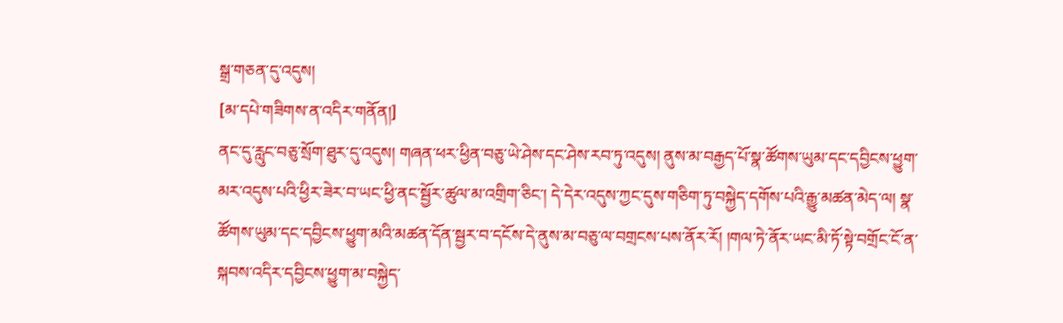སྒྲ་གཅན་དུ་འདུས།
[མ་དཔེ་གཟིགས་ན་འདིར་གནོན།]
ནང་དུ་རླུང་བཅུ་སྲོག་ཐུར་དུ་འདུས། གཞན་ཕར་ཕྱིན་བཅུ་ཡེ་ཤེས་དང་ཤེས་རབ་ཏུ་འདུས། ནུས་མ་བརྒྱད་པོ་སྣ་ཚོགས་ཡུམ་དང་དབྱིངས་ཕྱུག་མར་འདུས་པའི་ཕྱིར་ཟེར་བ་ཡང་ཕྱི་ནང་སྦྱོར་ཚུལ་མ་འགྲིག་ཅིང་། དེ་དེར་འདུས་ཀྱང་དུས་གཅིག་ཏུ་བསྐྱེད་དགོས་པའི་རྒྱུ་མཚན་མེད་ལ། སྣ་ཚོགས་ཡུམ་དང་དབྱིངས་ཕྱུག་མའི་མཚན་དོན་སྦྱར་བ་དངོས་དེ་ནུས་མ་བཅུ་ལ་བགྲངས་པས་ནོར་རོ། །གལ་ཏེ་ནོར་ཡང་མི་ཏོ་སྟེ་བགྲོང་ངོ་ན་སྐབས་འདིར་དབྱིངས་ཕྱུག་མ་བསྐྱེད་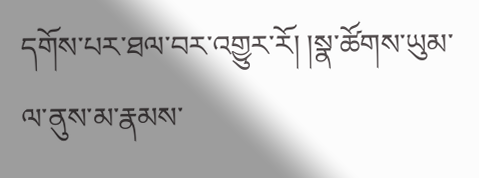དགོས་པར་ཐལ་བར་འགྱུར་རོ། །སྣ་ཚོགས་ཡུམ་ལ་ནུས་མ་རྣམས་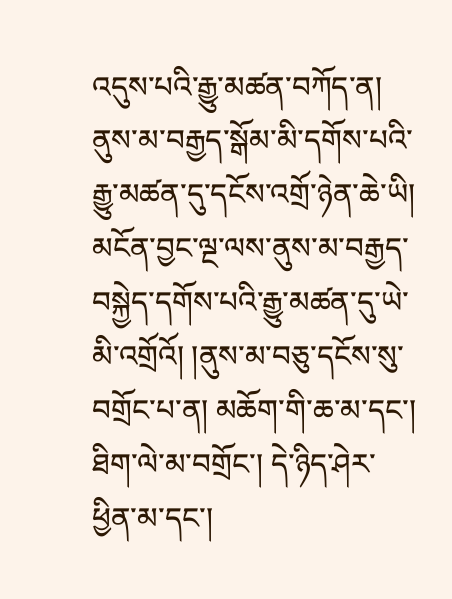འདུས་པའི་རྒྱུ་མཚན་བཀོད་ན། ནུས་མ་བརྒྱད་སྒོམ་མི་དགོས་པའི་རྒྱུ་མཚན་དུ་དངོས་འགྲོ་ཉེན་ཆེ་ཡི། མངོན་བྱང་ལྔ་ལས་ནུས་མ་བརྒྱད་བསྐྱེད་དགོས་པའི་རྒྱུ་མཚན་དུ་ཡེ་མི་འགྲོའོ། །ནུས་མ་བཅུ་དངོས་སུ་བགྲོང་པ་ན། མཆོག་གི་ཆ་མ་དང་། ཐིག་ལེ་མ་བགྲོང་། དེ་ཉིད་ཤེར་ཕྱིན་མ་དང་།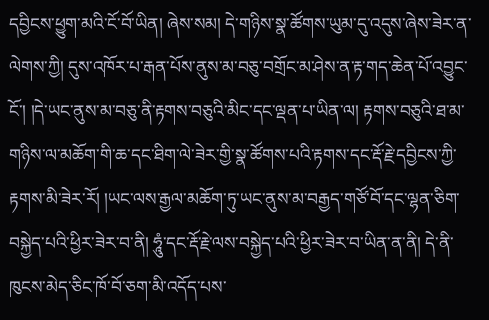དབྱིངས་ཕྱུག་མའི་ངོ་བོ་ཡིན། ཞེས་སམ། དེ་གཉིས་སྣ་ཚོགས་ཡུམ་དུ་འདུས་ཞེས་ཟེར་ན་ལེགས་ཀྱི། དུས་འཁོར་པ་རྒན་པོས་ནུས་མ་བཅུ་བགྲོང་མ་ཤེས་ན་རྟ་གད་ཆེན་པོ་འབྱུང་ ངོ་། །དེ་ཡང་ནུས་མ་བཅུ་ནི་རྟགས་བཅུའི་མིང་དང་ལྡན་པ་ཡིན་ལ། རྟགས་བཅུའི་ཐ་མ་གཉིས་ལ་མཆོག་གི་ཆ་དང་ཐིག་ལེ་ཟེར་གྱི་སྣ་ཚོགས་པའི་རྟགས་དང་རྡོ་རྗེ་དབྱིངས་ཀྱི་རྟགས་མི་ཟེར་རོ། །ཡང་ལས་རྒྱལ་མཆོག་ཏུ་ཡང་ནུས་མ་བརྒྱད་གཙོ་བོ་དང་ལྷན་ཅིག་བསྐྱེད་པའི་ཕྱིར་ཟེར་བ་ནི། ཧཱུཾ་དང་རྡོ་རྗེ་ལས་བསྐྱེད་པའི་ཕྱིར་ཟེར་བ་ཡིན་ན་ནི། དེ་ནི་ཁུངས་མེད་ཅིང་ཁོ་བོ་ཅག་མི་འདོད་པས་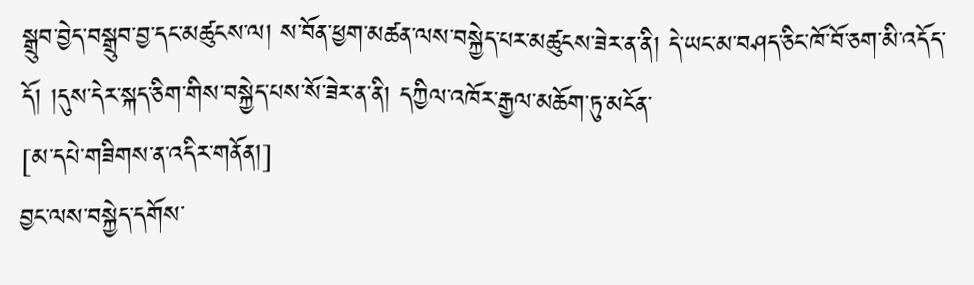སྒྲུབ་བྱེད་བསྒྲུབ་བྱ་དང་མཚུངས་ལ། ས་བོན་ཕྱག་མཚན་ལས་བསྐྱེད་པར་མཚུངས་ཟེར་ན་ནི། དེ་ཡང་མ་བཤད་ཅིང་ཁོ་བོ་ཅག་མི་འདོད་དོ། །དུས་དེར་སྐད་ཅིག་གིས་བསྐྱེད་པས་སོ་ཟེར་ན་ནི། དཀྱིལ་འཁོར་རྒྱལ་མཆོག་ཏུ་མངོན་
[མ་དཔེ་གཟིགས་ན་འདིར་གནོན།]
བྱང་ལས་བསྐྱེད་དགོས་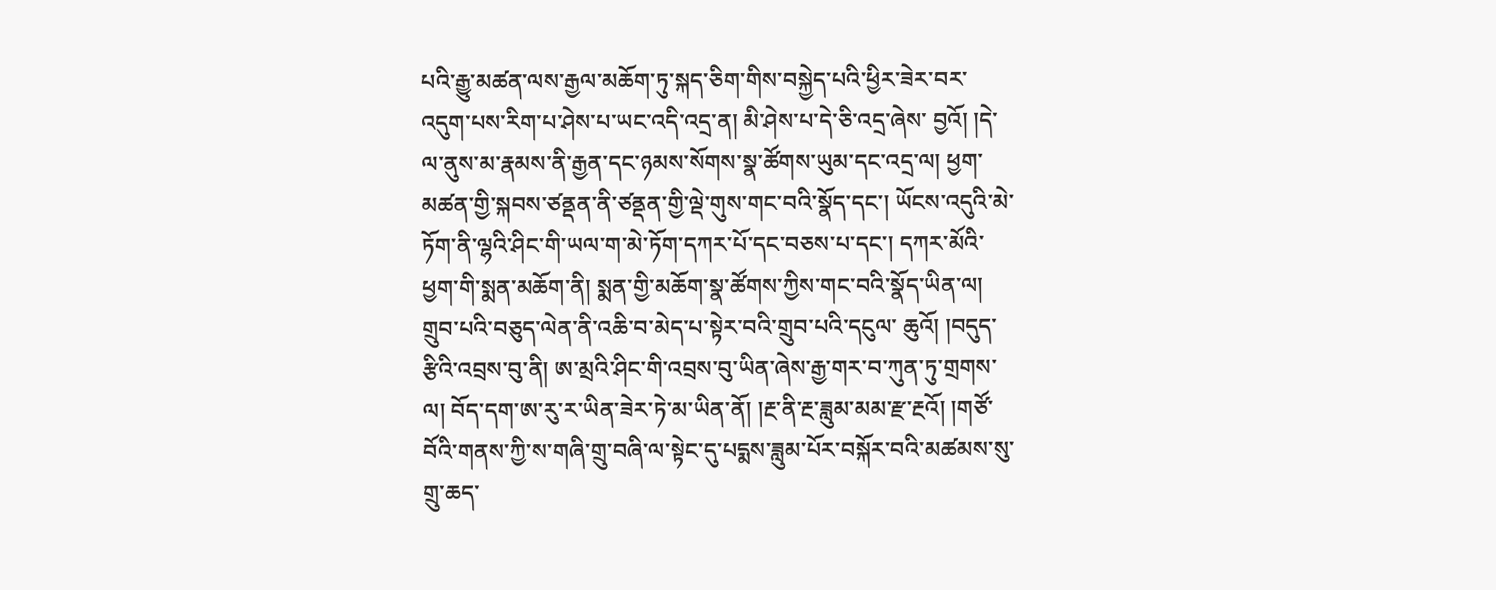པའི་རྒྱུ་མཚན་ལས་རྒྱལ་མཆོག་ཏུ་སྐད་ཅིག་གིས་བསྐྱེད་པའི་ཕྱིར་ཟེར་བར་འདུག་པས་རིག་པ་ཤེས་པ་ཡང་འདི་འདྲ་ན། མི་ཤེས་པ་དེ་ཅི་འདྲ་ཞེས་ བྱའོ། །དེ་ལ་ནུས་མ་རྣམས་ནི་རྒྱན་དང་ཉམས་སོགས་སྣ་ཚོགས་ཡུམ་དང་འདྲ་ལ། ཕྱག་མཚན་གྱི་སྐབས་ཙནྡན་ནི་ཙནྡན་གྱི་ལྡེ་གུས་གང་བའི་སྣོད་དང་། ཡོངས་འདུའི་མེ་ཏོག་ནི་ལྷའི་ཤིང་གི་ཡལ་ག་མེ་ཏོག་དཀར་པོ་དང་བཅས་པ་དང་། དཀར་མོའི་ཕྱག་གི་སྨན་མཆོག་ནི། སྨན་གྱི་མཆོག་སྣ་ཚོགས་ཀྱིས་གང་བའི་སྣོད་ཡིན་ལ། གྲུབ་པའི་བཅུད་ལེན་ནི་འཆི་བ་མེད་པ་སྟེར་བའི་གྲུབ་པའི་དངུལ་ ཆུའོ། །བདུད་རྩིའི་འབྲས་བུ་ནི། ཨ་མྲའི་ཤིང་གི་འབྲས་བུ་ཡིན་ཞེས་རྒྱ་གར་བ་ཀུན་ཏུ་གྲགས་ལ། བོད་དག་ཨ་རུ་ར་ཡིན་ཟེར་ཏེ་མ་ཡིན་ནོ། །རྔ་ནི་རྔ་ཟླུམ་མམ་རྫ་རྔའོ། །གཙོ་བོའི་གནས་ཀྱི་ས་གཞི་གྲུ་བཞི་ལ་སྟེང་དུ་པདྨས་ཟླུམ་པོར་བསྐོར་བའི་མཚམས་སུ་གྲུ་ཆད་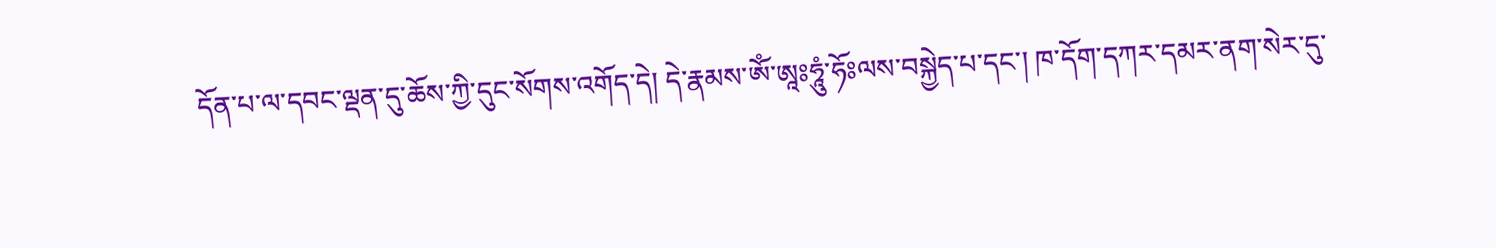དོན་པ་ལ་དབང་ལྡན་དུ་ཆོས་ཀྱི་དུང་སོགས་འགོད་དེ། དེ་རྣམས་ཨོཾ་ཨཱཿཧཱུཾ་ཧོཿལས་བསྐྱེད་པ་དང་། ཁ་དོག་དཀར་དམར་ནག་སེར་དུ་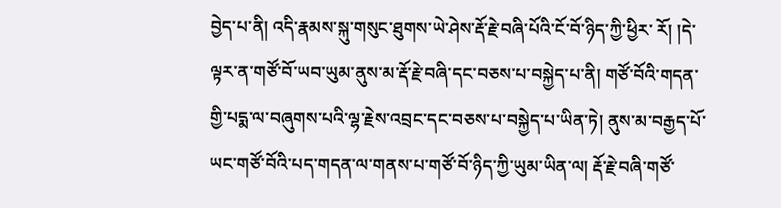བྱེད་པ་ནི། འདི་རྣམས་སྐུ་གསུང་ཐུགས་ཡེ་ཤེས་རྡོ་རྗེ་བཞི་པོའི་ངོ་བོ་ཉིད་ཀྱི་ཕྱིར་ རོ། །དེ་ལྟར་ན་གཙོ་བོ་ཡབ་ཡུམ་ནུས་མ་རྡོ་རྗེ་བཞི་དང་བཅས་པ་བསྐྱེད་པ་ནི། གཙོ་བོའི་གདན་གྱི་པདྨ་ལ་བཞུགས་པའི་ལྷ་རྗེས་འབྲང་དང་བཅས་པ་བསྐྱེད་པ་ཡིན་ཏེ། ནུས་མ་བརྒྱད་པོ་ཡང་གཙོ་བོའི་པད་གདན་ལ་གནས་པ་གཙོ་བོ་ཉིད་ཀྱི་ཡུམ་ཡིན་ལ། རྡོ་རྗེ་བཞི་གཙོ་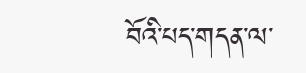བོའི་པད་གདན་ལ་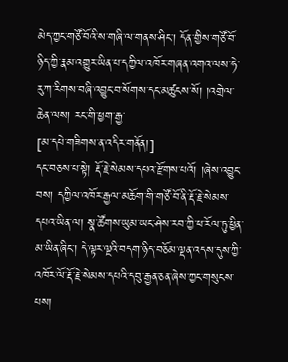མེད་ཀྱང་གཙོ་བོའི་ས་གཞི་ལ་གནས་ཤིང་། དོན་གྱིས་གཙོ་བོ་ཉིད་ཀྱི་རྣམ་འགྱུར་ཡིན་པ་དཀྱིལ་འཁོར་གཞན་འགའ་ལས་ཧེ་རུ་ཀ་རིགས་བཞི་འབྱུང་བ་སོགས་དང་མཚུངས་སོ། །འགྲེལ་ཆེན་ལས། རང་གི་ཕྱག་རྒྱ་
[མ་དཔེ་གཟིགས་ན་འདིར་གནོན།]
དང་བཅས་པ་སྟེ། རྡོ་རྗེ་སེམས་དཔའ་རྫོགས་པའོ། །ཞེས་འབྱུང་བས། དཀྱིལ་འཁོར་རྒྱལ་མཆོག་གི་གཙོ་བོ་ནི་རྡོ་རྗེ་སེམས་དཔའ་ཡིན་ལ། སྣ་ཚོགས་ཡུམ་ཡང་ཤེས་རབ་ཀྱི་ཕ་རོལ་ཏུ་ཕྱིན་མ་ཡིན་ཞིང་། དེ་ལྟར་ལྔའི་བདག་ཉིད་བཅོམ་ལྡན་འདས་དུས་ཀྱི་འཁོར་ལོ་རྡོ་རྗེ་སེམས་དཔའི་དབུ་རྒྱན་ཅན་ཞེས་ཀྱང་གསུངས་པས།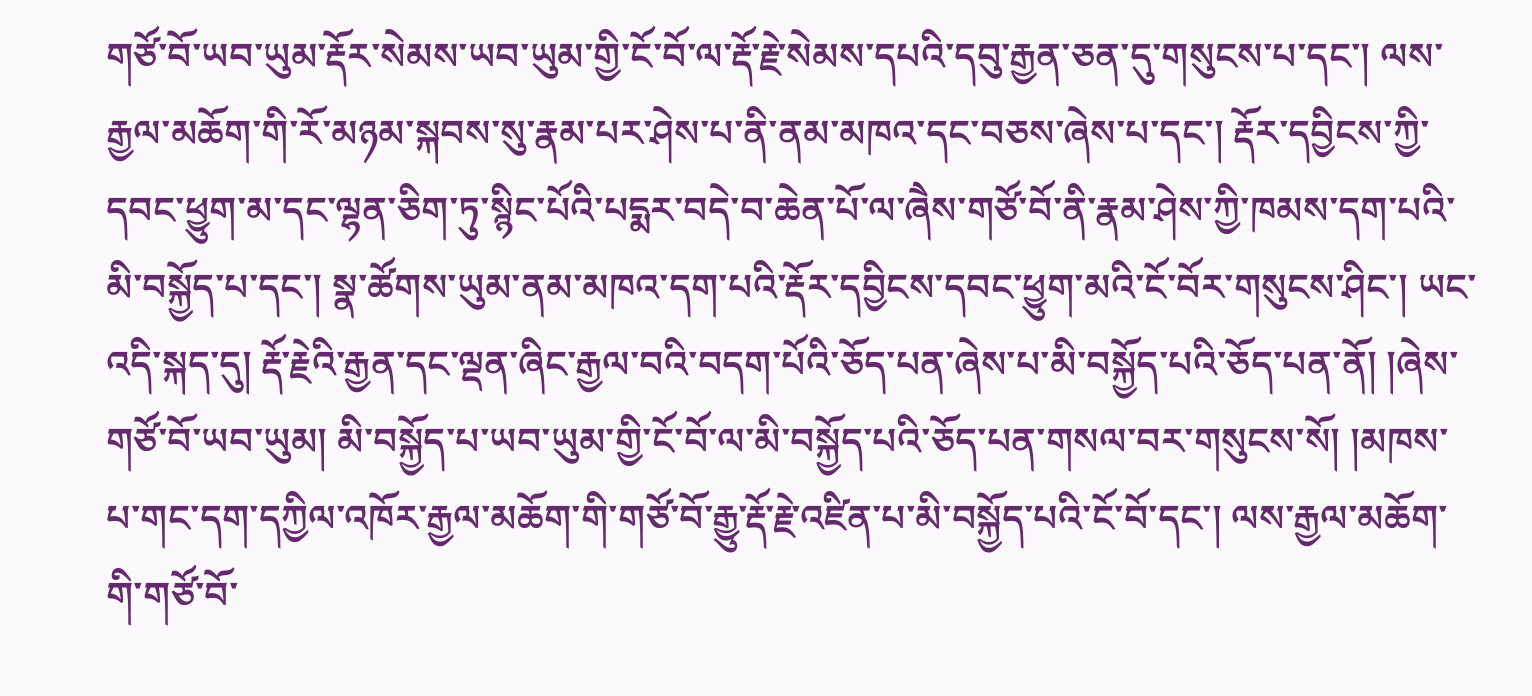གཙོ་བོ་ཡབ་ཡུམ་རྡོར་སེམས་ཡབ་ཡུམ་གྱི་ངོ་བོ་ལ་རྡོ་རྗེ་སེམས་དཔའི་དབུ་རྒྱན་ཅན་དུ་གསུངས་པ་དང་། ལས་རྒྱལ་མཆོག་གི་རོ་མཉམ་སྐབས་སུ་རྣམ་པར་ཤེས་པ་ནི་ནམ་མཁའ་དང་བཅས་ཞེས་པ་དང་། རྡོར་དབྱིངས་ཀྱི་དབང་ཕྱུག་མ་དང་ལྷན་ཅིག་ཏུ་སྙིང་པོའི་པདྨར་བདེ་བ་ཆེན་པོ་ལ་ཞཻས་གཙོ་བོ་ནི་རྣམ་ཤེས་ཀྱི་ཁམས་དག་པའི་མི་བསྐྱོད་པ་དང་། སྣ་ཚོགས་ཡུམ་ནམ་མཁའ་དག་པའི་རྡོར་དབྱིངས་དབང་ཕྱུག་མའི་ངོ་བོར་གསུངས་ཤིང་། ཡང་འདི་སྐད་དུ། རྡོ་རྗེའི་རྒྱན་དང་ལྡན་ཞིང་རྒྱལ་བའི་བདག་པོའི་ཅོད་པན་ཞེས་པ་མི་བསྐྱོད་པའི་ཅོད་པན་ནོ། །ཞེས་གཙོ་བོ་ཡབ་ཡུམ། མི་བསྐྱོད་པ་ཡབ་ཡུམ་གྱི་ངོ་བོ་ལ་མི་བསྐྱོད་པའི་ཅོད་པན་གསལ་བར་གསུངས་སོ། །མཁས་པ་གང་དག་དཀྱིལ་འཁོར་རྒྱལ་མཆོག་གི་གཙོ་བོ་རྒྱུ་རྡོ་རྗེ་འཛིན་པ་མི་བསྐྱོད་པའི་ངོ་བོ་དང་། ལས་རྒྱལ་མཆོག་གི་གཙོ་བོ་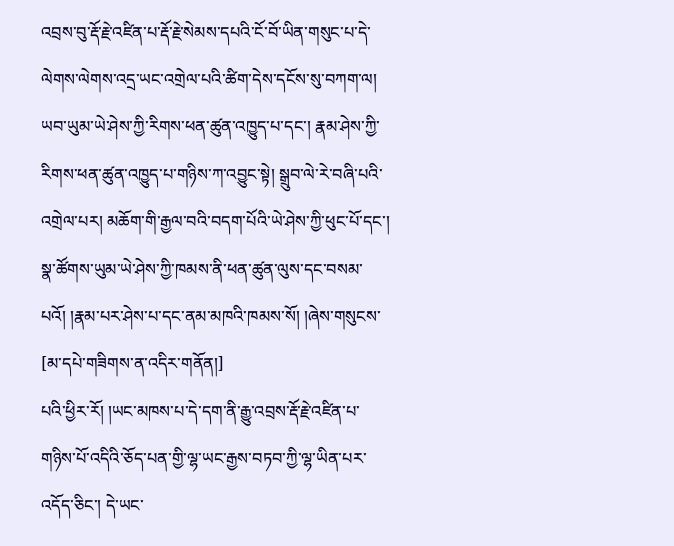འབྲས་བུ་རྡོ་རྗེ་འཛིན་པ་རྡོ་རྗེ་སེམས་དཔའི་ངོ་བོ་ཡིན་གསུང་པ་དེ་ལེགས་ལེགས་འདྲ་ཡང་འགྲེལ་པའི་ཚིག་དེས་དངོས་སུ་བཀག་ལ། ཡབ་ཡུམ་ཡེ་ཤེས་ཀྱི་རིགས་ཕན་ཚུན་འཁྱུད་པ་དང་། རྣམ་ཤེས་ཀྱི་རིགས་ཕན་ཚུན་འཁྱུད་པ་གཉིས་ཀ་འབྱུང་སྟེ། སྒྲུབ་ལེ་རེ་བཞི་པའི་འགྲེལ་པར། མཆོག་གི་རྒྱལ་བའི་བདག་པོའི་ཡེ་ཤེས་ཀྱི་ཕུང་པོ་དང་། སྣ་ཚོགས་ཡུམ་ཡེ་ཤེས་ཀྱི་ཁམས་ནི་ཕན་ཚུན་ལུས་དང་བསམ་པའོ། །རྣམ་པར་ཤེས་པ་དང་ནམ་མཁའི་ཁམས་སོ། །ཞེས་གསུངས་
[མ་དཔེ་གཟིགས་ན་འདིར་གནོན།]
པའི་ཕྱིར་རོ། །ཡང་མཁས་པ་དེ་དག་ནི་རྒྱུ་འབྲས་རྡོ་རྗེ་འཛིན་པ་གཉིས་པོ་འདིའི་ཅོད་པན་གྱི་ལྷ་ཡང་རྒྱས་བཏབ་ཀྱི་ལྷ་ཡིན་པར་འདོད་ཅིང་། དེ་ཡང་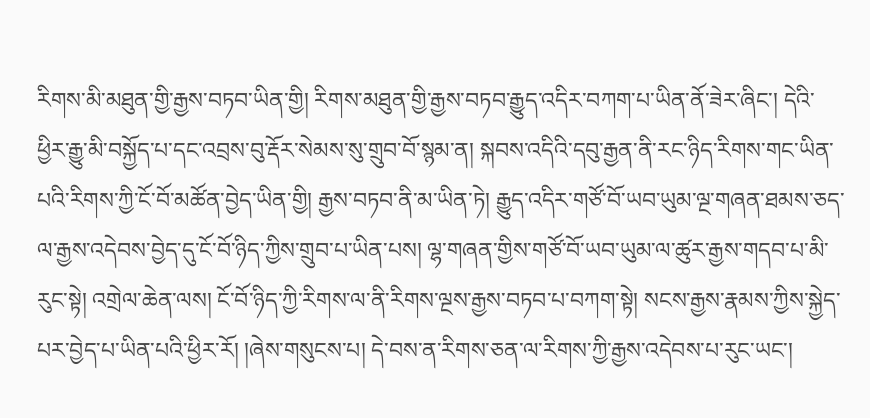རིགས་མི་མཐུན་གྱི་རྒྱས་བཏབ་ཡིན་གྱི། རིགས་མཐུན་གྱི་རྒྱས་བཏབ་རྒྱུད་འདིར་བཀག་པ་ཡིན་ནོ་ཟེར་ཞིང་། དེའི་ཕྱིར་རྒྱུ་མི་བསྐྱོད་པ་དང་འབྲས་བུ་རྡོར་སེམས་སུ་གྲུབ་བོ་སྙམ་ན། སྐབས་འདིའི་དབུ་རྒྱན་ནི་རང་ཉིད་རིགས་གང་ཡིན་པའི་རིགས་ཀྱི་ངོ་བོ་མཚོན་བྱེད་ཡིན་གྱི། རྒྱས་བཏབ་ནི་མ་ཡིན་ཏེ། རྒྱུད་འདིར་གཙོ་བོ་ཡབ་ཡུམ་ལྔ་གཞན་ཐམས་ཅད་ལ་རྒྱས་འདེབས་བྱེད་དུ་ངོ་བོ་ཉིད་ཀྱིས་གྲུབ་པ་ཡིན་པས། ལྷ་གཞན་གྱིས་གཙོ་བོ་ཡབ་ཡུམ་ལ་ཚུར་རྒྱས་གདབ་པ་མི་རུང་སྟེ། འགྲེལ་ཆེན་ལས། ངོ་བོ་ཉིད་ཀྱི་རིགས་ལ་ནི་རིགས་ལྔས་རྒྱས་བཏབ་པ་བཀག་སྟེ། སངས་རྒྱས་རྣམས་ཀྱིས་སྐྱེད་པར་བྱེད་པ་ཡིན་པའི་ཕྱིར་རོ། །ཞེས་གསུངས་པ། དེ་བས་ན་རིགས་ཅན་ལ་རིགས་ཀྱི་རྒྱས་འདེབས་པ་རུང་ཡང་།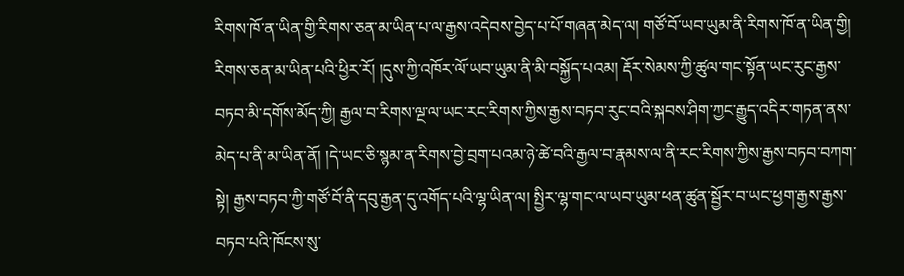རིགས་ཁོ་ན་ཡིན་གྱི་རིགས་ཅན་མ་ཡིན་པ་ལ་རྒྱས་འདེབས་བྱེད་པ་པོ་གཞན་མེད་ལ། གཙོ་བོ་ཡབ་ཡུམ་ནི་རིགས་ཁོ་ན་ཡིན་གྱི། རིགས་ཅན་མ་ཡིན་པའི་ཕྱིར་རོ། །དུས་ཀྱི་འཁོར་ལོ་ཡབ་ཡུམ་ནི་མི་བསྐྱོད་པའམ། རྡོར་སེམས་ཀྱི་ཚུལ་གང་སྟོན་ཡང་རུང་རྒྱས་བཏབ་མི་དགོས་མོད་ཀྱི། རྒྱལ་བ་རིགས་ལྔ་ལ་ཡང་རང་རིགས་ཀྱིས་རྒྱས་བཏབ་རུང་བའི་སྐབས་ཤིག་ཀྱང་རྒྱུད་འདིར་གཏན་ནས་མེད་པ་ནི་མ་ཡིན་ནོ། །དེ་ཡང་ཅི་སྙམ་ན་རིགས་བྱེ་བྲག་པའམ་ཉེ་ཚེ་བའི་རྒྱལ་བ་རྣམས་ལ་ནི་རང་རིགས་ཀྱིས་རྒྱས་བཏབ་བཀག་སྟེ། རྒྱས་བཏབ་ཀྱི་གཙོ་བོ་ནི་དབུ་རྒྱན་དུ་འགོད་པའི་ལྷ་ཡིན་ལ། སྤྱིར་ལྷ་གང་ལ་ཡབ་ཡུམ་ཕན་ཚུན་སྦྱོར་བ་ཡང་ཕྱག་རྒྱས་རྒྱས་བཏབ་པའི་ཁོངས་སུ་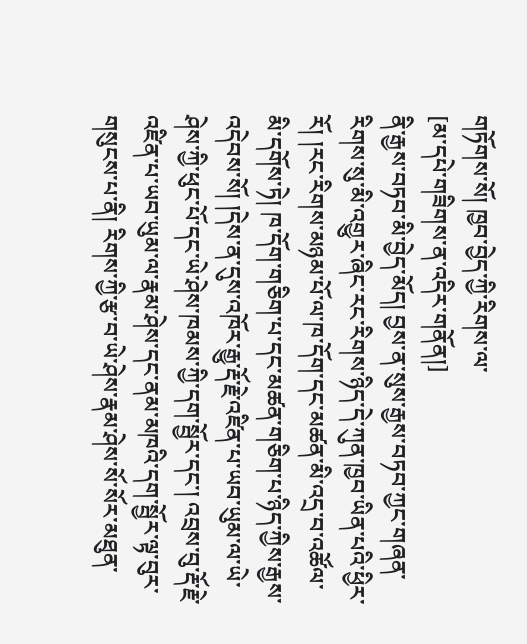གཏོགས་སོ། ཁྱབ་བྱེད་ཀྱི་རིགས་ལ་
[མ་དཔེ་གཟིགས་ན་འདིར་གནོན།]
ནི་རྒྱས་བཏབ་མི་བྱེད་མོད། བྱས་ན་སུས་རྒྱས་བཏབ་ཀྱང་གཞན་རིགས་སུ་མི་འགྱུར་ཞིང་རང་རིགས་ཉིད་དེ་ཀུན་ཁྱབ་ཡིན་པའི་ཕྱིར་རོ། །རང་རིགས་མཉམ་པོ་ལ་ཁ་དོག་དང་མཚན་མི་འདྲ་བ་འཚོལ་མི་དགོས་ཏེ། ཁ་དོག་གཅིག་པ་དང་མཚན་གཅིག་པ་ཉིད་ཀྱིས་རྒྱས་འདེབས་སོ། །དེས་ན་དུས་འཁོར་རྒྱུ་རྡོ་རྗེ་འཛིན་པ་ཡབ་ཡུམ་ལ་ཡེ་ཤེས་ཀྱི་ཕུང་པོ་དང་ཡེ་ཤེས་ཁམས་ཀྱི་དག་སྦྱོར་དང་། འབྲས་བུ་རྡོ་རྗེ་འཛིན་པ་ཡབ་ཡུམ་ལ་རྣམ་ཤེས་དང་ནམ་མཁའི་དག་སྦྱོར་ལྟ་བུར་གསུངས་པ་ནི། རིགས་ཀྱི་རྩ་བ་ཡེ་ཤེས་རྣམ་ཤེས་སོ་སོར་མཐུན་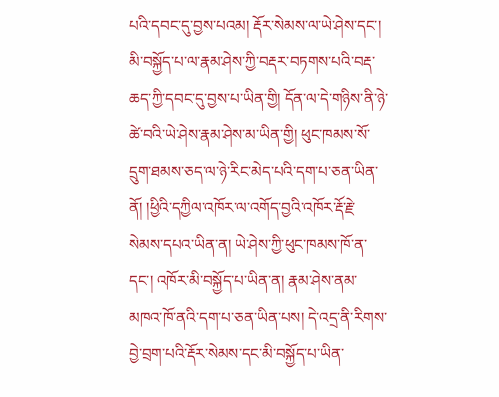པའི་དབང་དུ་བྱས་པའམ། རྡོར་སེམས་ལ་ཡེ་ཤེས་དང་། མི་བསྐྱོད་པ་ལ་རྣམ་ཤེས་ཀྱི་བརྡར་བཏགས་པའི་བརྡ་ཆད་ཀྱི་དབང་དུ་བྱས་པ་ཡིན་གྱི། དོན་ལ་དེ་གཉིས་ནི་ཉེ་ཚེ་བའི་ཡེ་ཤེས་རྣམ་ཤེས་མ་ཡིན་གྱི། ཕུང་ཁམས་སོ་དྲུག་ཐམས་ཅད་ལ་ཉེ་རིང་མེད་པའི་དག་པ་ཅན་ཡིན་ནོ། །ཕྱིའི་དཀྱིལ་འཁོར་ལ་འགོད་བྱའི་འཁོར་རྡོ་རྗེ་སེམས་དཔའ་ཡིན་ན། ཡེ་ཤེས་ཀྱི་ཕུང་ཁམས་ཁོ་ན་དང་། འཁོར་མི་བསྐྱོད་པ་ཡིན་ན། རྣམ་ཤེས་ནམ་མཁའ་ཁོ་ནའི་དག་པ་ཅན་ཡིན་པས། དེ་འདྲ་ནི་རིགས་བྱེ་བྲག་པའི་རྡོར་སེམས་དང་མི་བསྐྱོད་པ་ཡིན་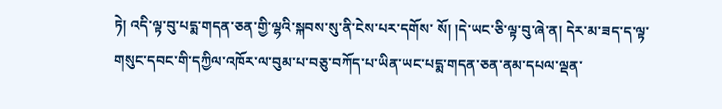ཏེ། འདི་ལྟ་བུ་པདྨ་གདན་ཅན་གྱི་ལྷའི་སྐབས་སུ་ནི་ངེས་པར་དགོས་ སོ། །དེ་ཡང་ཅི་ལྟ་བུ་ཞེ་ན། དེར་མ་ཟད་ད་ལྟ་གསུང་དབང་གི་དཀྱིལ་འཁོར་ལ་བུམ་པ་བཅུ་བཀོད་པ་ཡིན་ཡང་པདྨ་གདན་ཅན་ནམ་དཔལ་ལྡན་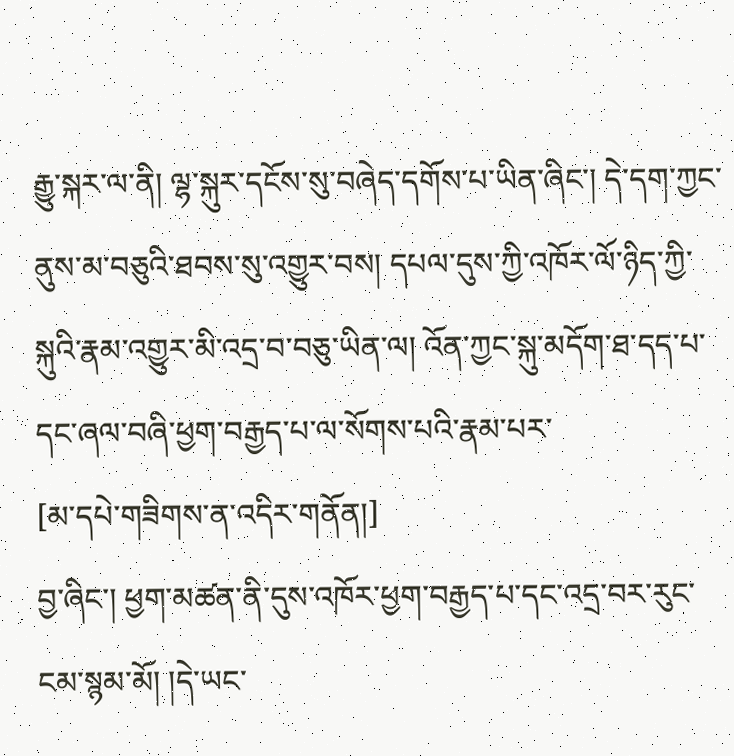རྒྱུ་སྐར་ལ་ནི། ལྷ་སྐུར་དངོས་སུ་བཞེད་དགོས་པ་ཡིན་ཞིང་། དེ་དག་ཀྱང་ནུས་མ་བཅུའི་ཐབས་སུ་འགྱུར་བས། དཔལ་དུས་ཀྱི་འཁོར་ལོ་ཉིད་ཀྱི་སྐུའི་རྣམ་འགྱུར་མི་འདྲ་བ་བཅུ་ཡིན་ལ། འོན་ཀྱང་སྐུ་མདོག་ཐ་དད་པ་དང་ཞལ་བཞི་ཕྱག་བརྒྱད་པ་ལ་སོགས་པའི་རྣམ་པར་
[མ་དཔེ་གཟིགས་ན་འདིར་གནོན།]
བྱ་ཞིང་། ཕྱག་མཚན་ནི་དུས་འཁོར་ཕྱག་བརྒྱད་པ་དང་འདྲ་བར་རུང་ངམ་སྙམ་མོ། །དེ་ཡང་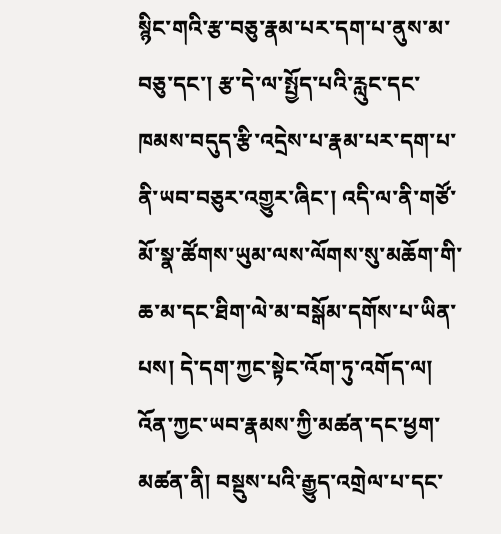སྙིང་གའི་རྩ་བཅུ་རྣམ་པར་དག་པ་ནུས་མ་བཅུ་དང་། རྩ་དེ་ལ་སྤྱོད་པའི་རླུང་དང་ཁམས་བདུད་རྩི་འདྲེས་པ་རྣམ་པར་དག་པ་ནི་ཡབ་བཅུར་འགྱུར་ཞིང་། འདི་ལ་ནི་གཙོ་མོ་སྣ་ཚོགས་ཡུམ་ལས་ལོགས་སུ་མཆོག་གི་ཆ་མ་དང་ཐིག་ལེ་མ་བསྒོམ་དགོས་པ་ཡིན་པས། དེ་དག་ཀྱང་སྟེང་འོག་ཏུ་འགོད་ལ། འོན་ཀྱང་ཡབ་རྣམས་ཀྱི་མཚན་དང་ཕྱག་མཚན་ནི། བསྡུས་པའི་རྒྱུད་འགྲེལ་པ་དང་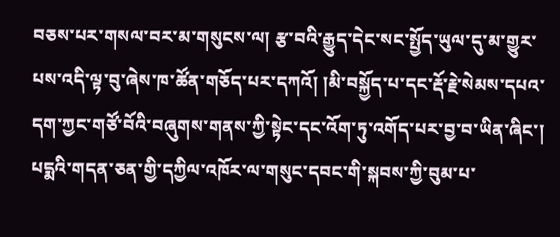བཅས་པར་གསལ་བར་མ་གསུངས་ལ། རྩ་བའི་རྒྱུད་དེང་སང་སྤྱོད་ཡུལ་དུ་མ་གྱུར་པས་འདི་ལྟ་བུ་ཞེས་ཁ་ཚོན་གཅོད་པར་དཀའོ། །མི་བསྐྱོད་པ་དང་རྡོ་རྗེ་སེམས་དཔའ་དག་ཀྱང་གཙོ་བོའི་བཞུགས་གནས་ཀྱི་སྟེང་དང་འོག་ཏུ་འགོད་པར་བྱ་བ་ཡིན་ཞིང་། པདྨའི་གདན་ཅན་གྱི་དཀྱིལ་འཁོར་ལ་གསུང་དབང་གི་སྐབས་ཀྱི་བུམ་པ་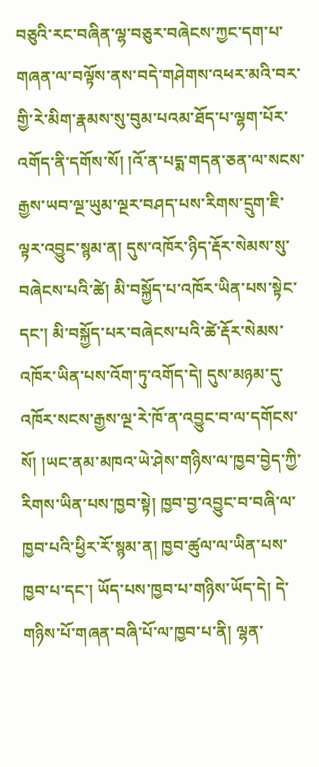བཅུའི་རང་བཞིན་ལྷ་བཅུར་བཞེངས་ཀྱང་དག་པ་གཞན་ལ་བལྟོས་ནས་བདེ་གཤེགས་འཕར་མའི་བར་གྱི་རེ་མིག་རྣམས་སུ་བུམ་པའམ་ཐོད་པ་ལྷག་པོར་འགོད་ནི་དགོས་སོ། །འོ་ན་པདྨ་གདན་ཅན་ལ་སངས་རྒྱས་ཡབ་ལྔ་ཡུམ་ལྔར་བཤད་པས་རིགས་དྲུག་ཇི་ལྟར་འབྱུང་སྙམ་ན། དུས་འཁོར་ཉིད་རྡོར་སེམས་སུ་བཞེངས་པའི་ཚེ། མི་བསྐྱོད་པ་འཁོར་ཡིན་པས་སྟེང་དང་། མི་བསྐྱོད་པར་བཞེངས་པའི་ཚེ་རྡོར་སེམས་འཁོར་ཡིན་པས་འོག་ཏུ་འགོད་དེ། དུས་མཉམ་དུ་འཁོར་སངས་རྒྱས་ལྔ་རེ་ཁོ་ན་འབྱུང་བ་ལ་དགོངས་སོ། །ཡང་ནམ་མཁའ་ཡེ་ཤེས་གཉིས་ལ་ཁྱབ་བྱེད་ཀྱི་རིགས་ཡིན་པས་ཁྱབ་སྟེ། ཁྱབ་བྱ་འབྱུང་བ་བཞི་ལ་ཁྱབ་པའི་ཕྱིར་རོ་སྙམ་ན། ཁྱབ་ཚུལ་ལ་ཡིན་པས་ཁྱབ་པ་དང་། ཡོད་པས་ཁྱབ་པ་གཉིས་ཡོད་དེ། དེ་གཉིས་པོ་གཞན་བཞི་པོ་ལ་ཁྱབ་པ་ནི། ལྷན་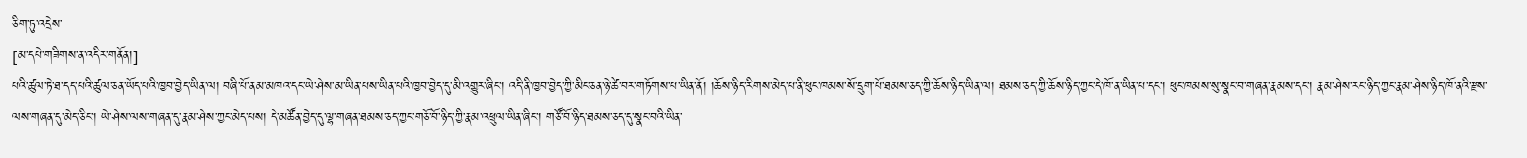ཅིག་ཏུ་འདྲེས་
[མ་དཔེ་གཟིགས་ན་འདིར་གནོན།]
པའི་ཚུལ་ཏེ་ཐ་དད་པའི་ཚུལ་ཅན་ཡོད་པའི་ཁྱབ་བྱེད་ཡིན་ལ། བཞི་པོ་ནམ་མཁའ་དང་ཡེ་ཤེས་མ་ཡིན་པས་ཡིན་པའི་ཁྱབ་བྱེད་དུ་མི་འགྱུར་ཞིང་། འདི་ནི་ཁྱབ་བྱེད་ཀྱི་མིང་ཅན་ཉེ་ཚེ་བར་གཏོགས་པ་ཡིན་ནོ། །ཆོས་ཉིད་རིགས་མེད་པ་ནི་ཕུང་ཁམས་སོ་དྲུག་པོ་ཐམས་ཅད་ཀྱི་ཆོས་ཉིད་ཡིན་ལ། ཐམས་ཅད་ཀྱི་ཆོས་ཉིད་ཀྱང་དེ་ཁོ་ན་ཡིན་པ་དང་། ཕུང་ཁམས་སུ་སྣང་བ་གཞན་རྣམས་དང་། རྣམ་ཤེས་རང་ཉིད་ཀྱང་རྣམ་ཤེས་ཉིད་ཁོ་ནའི་རྫས་ལས་གཞན་དུ་མེད་ཅིང་། ཡེ་ཤེས་ལས་གཞན་དུ་རྣམ་ཤེས་ཀྱང་མེད་པས། དེ་མཚོན་བྱེད་དུ་ལྷ་གཞན་ཐམས་ཅད་ཀྱང་གཅོ་བོ་ཉིད་ཀྱི་རྣམ་འཕྲུལ་ཡིན་ཞིང་། གཙོ་བོ་ཉིད་ཐམས་ཅད་དུ་སྣང་བའི་ཡིན་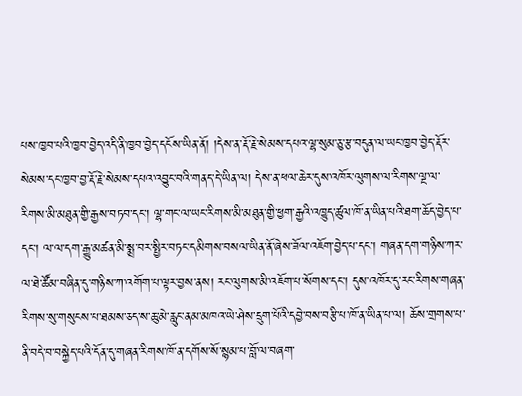པས་ཁྱབ་པའི་ཁྱབ་བྱེད་འདི་ནི་ཁྱབ་བྱེད་དངོས་ཡིན་ནོ། །དེས་ན་རྡོ་རྗེ་སེམས་དཔའ་ལྷ་སུམ་ཅུ་རྩ་བདུན་ལ་ཡང་ཁྱབ་བྱེད་རྡོར་སེམས་དང་ཁྱབ་བྱ་རྡོ་རྗེ་སེམས་དཔའ་འབྱུང་བའི་གནད་དེ་ཡིན་ལ། དེས་ན་ཕལ་ཆེར་དུས་འཁོར་ལུགས་ལ་རིགས་ལྔ་ལ་རིགས་མི་མཐུན་གྱི་རྒྱས་བཏབ་དང་། ལྷ་གང་ལ་ཡང་རིགས་མི་མཐུན་གྱི་ཕྱག་རྒྱའི་འཁྱུད་ཚུལ་ཁོ་ན་ཡིན་པའི་ཐག་ཆོད་བྱེད་པ་དང་། ལ་ལ་དག་རྒྱུ་མཚན་མི་སྨྲ་བར་སྤྱིར་བཏང་དམིགས་བསལ་ཡིན་ནོ་ཞེས་ཟོལ་འཇོག་བྱེད་པ་དང་། གཞན་དག་གཉིས་ཀར་ལ་ཐེ་ཚོམ་བཞིན་དུ་གཉིས་ཀ་འགོག་པ་ལྟར་བྱས་ནས། རང་ལུགས་མི་འཇོག་པ་སོགས་དང་། དུས་འཁོར་དུ་རང་རིགས་གཞན་རིགས་སུ་གསུངས་པ་ཐམས་ཅད་ས་ཆུ་མེ་རླུང་ནམ་མཁའ་ཡེ་ཤེས་དྲུག་པོའི་དབྱེ་བས་བརྩི་པ་ཁོ་ན་ཡིན་པ་ལ། ཆོས་གྲགས་པ་ནི་བདེ་བ་བསྐྱེད་པའི་དོན་དུ་གཞན་རིགས་ཁོ་ན་དགོས་སོ་སྙམ་པ་བློ་ལ་བཞག་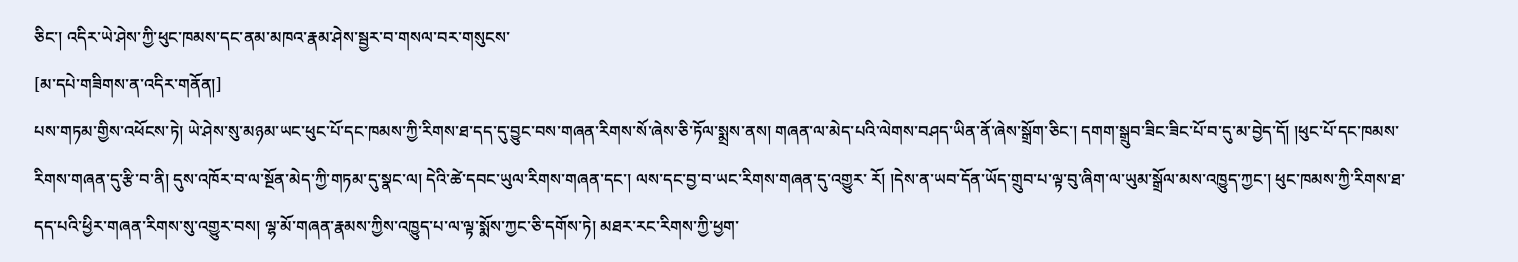ཅིང་། འདིར་ཡེ་ཤེས་ཀྱི་ཕུང་ཁམས་དང་ནམ་མཁའ་རྣམ་ཤེས་སྦྱར་བ་གསལ་བར་གསུངས་
[མ་དཔེ་གཟིགས་ན་འདིར་གནོན།]
པས་གཏམ་གྱིས་འཕོངས་ཏེ། ཡེ་ཤེས་སུ་མཉམ་ཡང་ཕུང་པོ་དང་ཁམས་ཀྱི་རིགས་ཐ་དད་དུ་བྱུང་བས་གཞན་རིགས་སོ་ཞེས་ཅི་ཏོལ་སྨྲས་ནས། གཞན་ལ་མེད་པའི་ལེགས་བཤད་ཡིན་ནོ་ཞེས་སྒྲོག་ཅིང་། དགག་སྒྲུབ་ཟིང་ཟིང་པོ་བ་དུ་མ་བྱེད་དོ། །ཕུང་པོ་དང་ཁམས་རིགས་གཞན་དུ་རྩི་བ་ནི། དུས་འཁོར་བ་ལ་སྔོན་མེད་ཀྱི་གཏམ་དུ་སྣང་ལ། དེའི་ཚེ་དབང་ཡུལ་རིགས་གཞན་དང་། ལས་དང་བྱ་བ་ཡང་རིགས་གཞན་དུ་འགྱུར་ རོ། །དེས་ན་ཡབ་དོན་ཡོད་གྲུབ་པ་ལྟ་བུ་ཞིག་ལ་ཡུམ་སྒྲོལ་མས་འཁྱུད་ཀྱང་། ཕུང་ཁམས་ཀྱི་རིགས་ཐ་དད་པའི་ཕྱིར་གཞན་རིགས་སུ་འགྱུར་བས། ལྷ་མོ་གཞན་རྣམས་ཀྱིས་འཁྱུད་པ་ལ་ལྟ་སྨོས་ཀྱང་ཅི་དགོས་ཏེ། མཐར་རང་རིགས་ཀྱི་ཕྱག་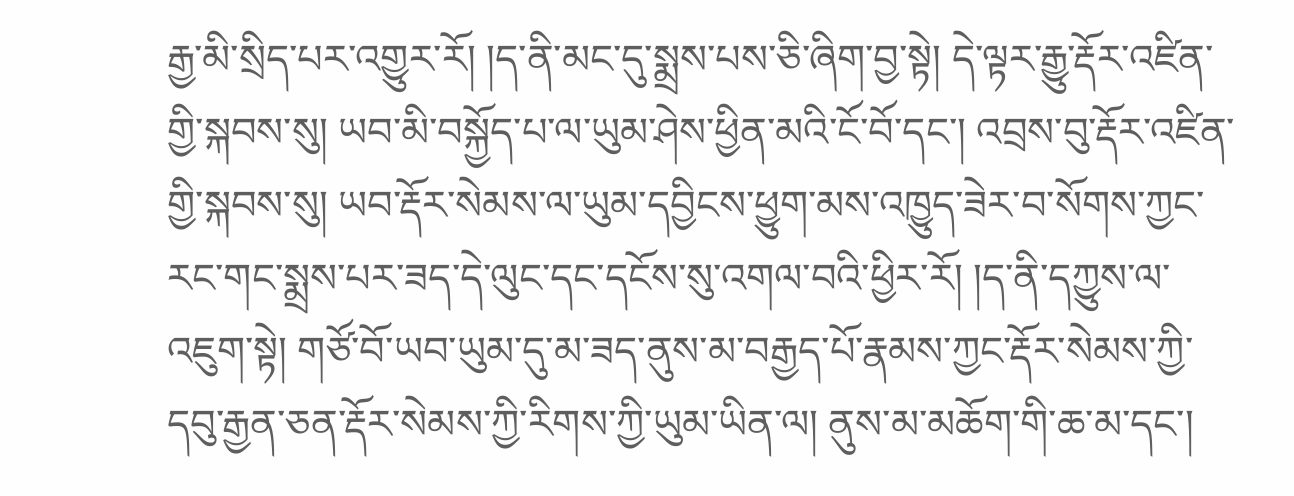རྒྱ་མི་སྲིད་པར་འགྱུར་རོ། །ད་ནི་མང་དུ་སྨྲས་པས་ཅི་ཞིག་བྱ་སྟེ། དེ་ལྟར་རྒྱུ་རྡོར་འཛིན་གྱི་སྐབས་སུ། ཡབ་མི་བསྐྱོད་པ་ལ་ཡུམ་ཤེས་ཕྱིན་མའི་ངོ་བོ་དང་། འབྲས་བུ་རྡོར་འཛིན་གྱི་སྐབས་སུ། ཡབ་རྡོར་སེམས་ལ་ཡུམ་དབྱིངས་ཕྱུག་མས་འཁྱུད་ཟེར་བ་སོགས་ཀྱང་རང་གང་སྨྲས་པར་ཟད་དེ་ལུང་དང་དངོས་སུ་འགལ་བའི་ཕྱིར་རོ། །ད་ནི་དཀྱུས་ལ་འཇུག་སྟེ། གཙོ་བོ་ཡབ་ཡུམ་དུ་མ་ཟད་ནུས་མ་བརྒྱད་པོ་རྣམས་ཀྱང་རྡོར་སེམས་ཀྱི་དབུ་རྒྱན་ཅན་རྡོར་སེམས་ཀྱི་རིགས་ཀྱི་ཡུམ་ཡིན་ལ། ནུས་མ་མཆོག་གི་ཆ་མ་དང་།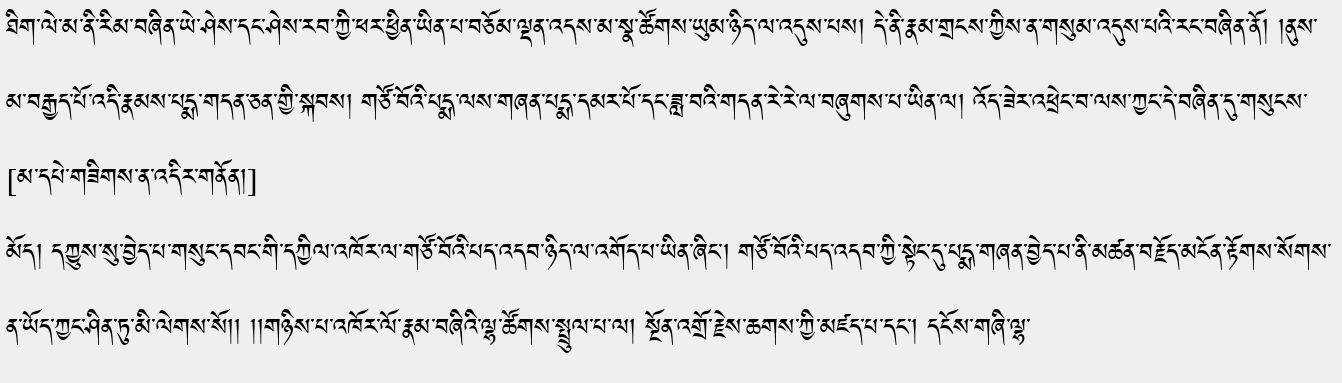ཐིག་ལེ་མ་ནི་རིམ་བཞིན་ཡེ་ཤེས་དང་ཤེས་རབ་ཀྱི་ཕར་ཕྱིན་ཡིན་པ་བཅོམ་ལྡན་འདས་མ་སྣ་ཚོགས་ཡུམ་ཉིད་ལ་འདུས་པས། དེ་ནི་རྣམ་གྲངས་ཀྱིས་ན་གསུམ་འདུས་པའི་རང་བཞིན་ནོ། །ནུས་མ་བརྒྱད་པོ་འདི་རྣམས་པདྨ་གདན་ཅན་གྱི་སྐབས། གཙོ་བོའི་པདྨ་ལས་གཞན་པདྨ་དམར་པོ་དང་ཟླ་བའི་གདན་རེ་རེ་ལ་བཞུགས་པ་ཡིན་ལ། འོད་ཟེར་འཕྲེང་བ་ལས་ཀྱང་དེ་བཞིན་དུ་གསུངས་
[མ་དཔེ་གཟིགས་ན་འདིར་གནོན།]
མོད། དཀྱུས་སུ་བྱེད་པ་གསུང་དབང་གི་དཀྱིལ་འཁོར་ལ་གཙོ་བོའི་པད་འདབ་ཉིད་ལ་འགོད་པ་ཡིན་ཞིང་། གཙོ་བོའི་པད་འདབ་ཀྱི་སྟེང་དུ་པདྨ་གཞན་བྱེད་པ་ནི་མཚན་བརྗོད་མངོན་རྟོགས་སོགས་ན་ཡོད་ཀྱང་ཤིན་ཏུ་མི་ལེགས་སོ།། །།གཉིས་པ་འཁོར་ལོ་རྣམ་བཞིའི་ལྷ་ཚོགས་སྤྲུལ་པ་ལ། སྔོན་འགྲོ་རྗེས་ཆགས་ཀྱི་མཛད་པ་དང་། དངོས་གཞི་ལྷ་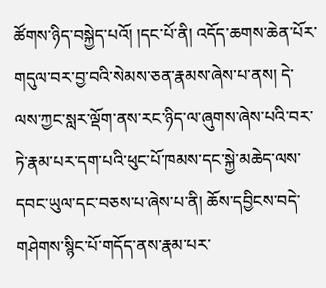ཚོགས་ཉིད་བསྐྱེད་པའོ། །དང་པོ་ནི། འདོད་ཆགས་ཆེན་པོར་གདུལ་བར་བྱ་བའི་སེམས་ཅན་རྣམས་ཞེས་པ་ནས། དེ་ལས་ཀྱང་སླར་ལྡོག་ནས་རང་ཉིད་ལ་ཞུགས་ཞེས་པའི་བར་ཏེ་རྣམ་པར་དག་པའི་ཕུང་པོ་ཁམས་དང་སྐྱེ་མཆེད་ལས་དབང་ཡུལ་དང་བཅས་པ་ཞེས་པ་ནི། ཆོས་དབྱིངས་བདེ་གཤེགས་སྙིང་པོ་གདོད་ནས་རྣམ་པར་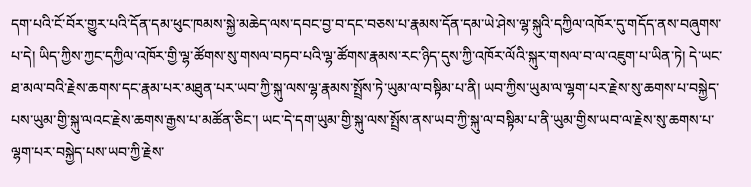དག་པའི་ངོ་བོར་གྱུར་པའི་དོན་དམ་ཕུང་ཁམས་སྐྱེ་མཆེད་ལས་དབང་བྱ་བ་དང་བཅས་པ་རྣམས་དོན་དམ་ཡེ་ཤེས་ལྷ་སྐུའི་དཀྱིལ་འཁོར་དུ་གདོད་ནས་བཞུགས་པ་དེ། ཡིད་ཀྱིས་ཀྱང་དཀྱིལ་འཁོར་གྱི་ལྷ་ཚོགས་སུ་གསལ་བཏབ་པའི་ལྷ་ཚོགས་རྣམས་རང་ཉིད་དུས་ཀྱི་འཁོར་ལོའི་སྐུར་གསལ་བ་ལ་འཇུག་པ་ཡིན་ཏེ། དེ་ཡང་ཐ་མལ་བའི་རྗེས་ཆགས་དང་རྣམ་པར་མཐུན་པར་ཡབ་ཀྱི་སྐུ་ལས་ལྷ་རྣམས་སྤྲོས་ཏེ་ཡུམ་ལ་བསྟིམ་པ་ནི། ཡབ་ཀྱིས་ཡུམ་ལ་ལྷག་པར་རྗེས་སུ་ཆགས་པ་བསྐྱེད་པས་ཡུམ་གྱི་སྐུ་ལའང་རྗེས་ཆགས་རྒྱས་པ་མཚོན་ཅིང་། ཡང་དེ་དག་ཡུམ་གྱི་སྐུ་ལས་སྤྲོས་ནས་ཡབ་ཀྱི་སྐུ་ལ་བསྟིམ་པ་ནི་ཡུམ་གྱིས་ཡབ་ལ་རྗེས་སུ་ཆགས་པ་ལྷག་པར་བསྐྱེད་པས་ཡབ་ཀྱི་རྗེས་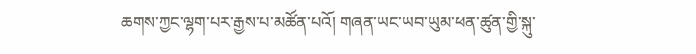ཆགས་ཀྱང་ལྷག་པར་རྒྱས་པ་མཚོན་པའོ། གཞན་ཡང་ཡབ་ཡུམ་ཕན་ཚུན་གྱི་སྐུ་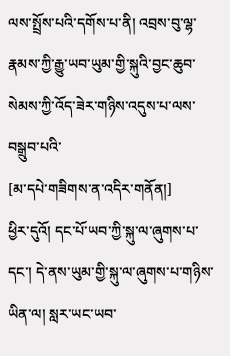ལས་སྤྲོས་པའི་དགོས་པ་ནི། འབྲས་བུ་ལྷ་རྣམས་ཀྱི་རྒྱུ་ཡབ་ཡུམ་གྱི་སྐུའི་བྱང་ཆུབ་སེམས་ཀྱི་འོད་ཟེར་གཉིས་འདུས་པ་ལས་བསྒྲུབ་པའི་
[མ་དཔེ་གཟིགས་ན་འདིར་གནོན།]
ཕྱིར་དུའོ། དང་པོ་ཡབ་ཀྱི་སྐུ་ལ་ཞུགས་པ་དང་། དེ་ནས་ཡུམ་གྱི་སྐུ་ལ་ཞུགས་པ་གཉིས་ཡིན་ལ། སླར་ཡང་ཡབ་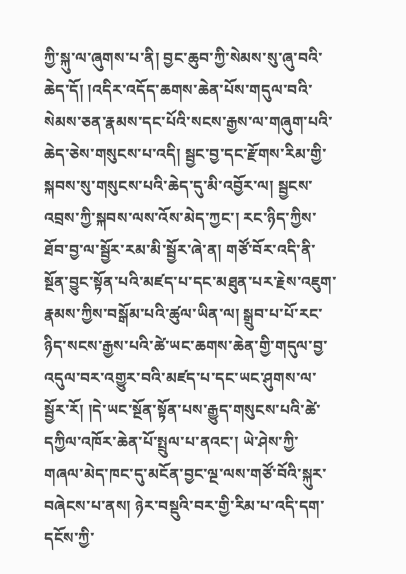ཀྱི་སྐུ་ལ་ཞུགས་པ་ནི། བྱང་ཆུབ་ཀྱི་སེམས་སུ་ཞུ་བའི་ཆེད་དོ། །འདིར་འདོད་ཆགས་ཆེན་པོས་གདུལ་བའི་སེམས་ཅན་རྣམས་དང་པོའི་སངས་རྒྱས་ལ་གཞུག་པའི་ཆེད་ཅེས་གསུངས་པ་འདི། སྦྱང་བྱ་དང་རྫོགས་རིམ་གྱི་སྐབས་སུ་གསུངས་པའི་ཆེད་དུ་མི་འབྱོར་ལ། སྦྱངས་འབྲས་ཀྱི་སྐབས་ལས་འོས་མེད་ཀྱང་། རང་ཉིད་ཀྱིས་ཐོབ་བྱ་ལ་སྦྱོར་རམ་མི་སྦྱོར་ཞེ་ན། གཙོ་བོར་འདི་ནི་སྔོན་བྱུང་སྟོན་པའི་མཛད་པ་དང་མཐུན་པར་རྗེས་འཇུག་རྣམས་ཀྱིས་བསྒོམ་པའི་ཚུལ་ཡིན་ལ། སྒྲུབ་པ་པོ་རང་ཉིད་སངས་རྒྱས་པའི་ཚེ་ཡང་ཆགས་ཆེན་གྱི་གདུལ་བྱ་འདུལ་བར་འགྱུར་བའི་མཛད་པ་དང་ཡང་ཤུགས་ལ་སྦྱོར་རོ། །དེ་ཡང་སྔོན་སྟོན་པས་རྒྱུད་གསུངས་པའི་ཚེ་དཀྱིལ་འཁོར་ཆེན་པོ་སྤྲུལ་པ་ནའང་། ཡེ་ཤེས་ཀྱི་གཞལ་མེད་ཁང་དུ་མངོན་བྱང་ལྔ་ལས་གཙོ་བོའི་སྐུར་བཞེངས་པ་ནས། ཉེར་བསྡུའི་བར་གྱི་རིམ་པ་འདི་དག་དངོས་ཀྱི་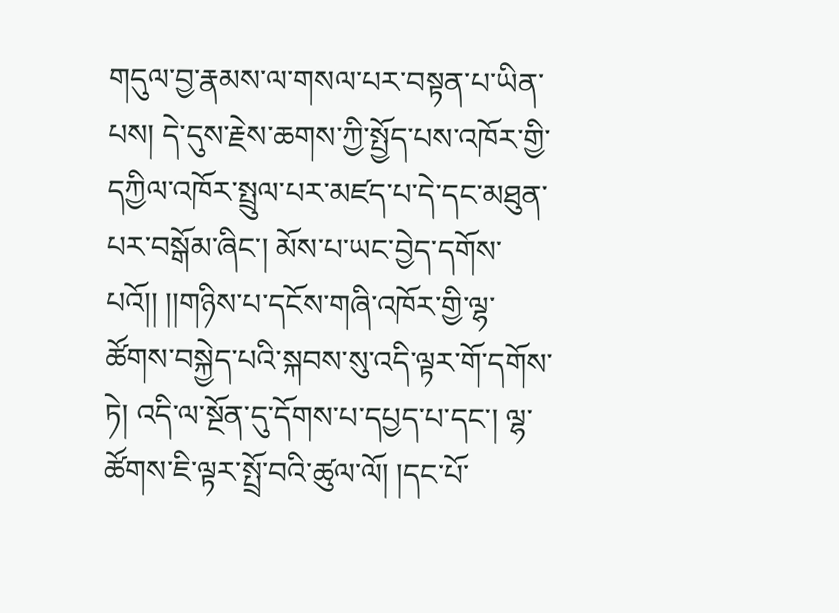གདུལ་བྱ་རྣམས་ལ་གསལ་པར་བསྟན་པ་ཡིན་པས། དེ་དུས་རྗེས་ཆགས་ཀྱི་སྤྱོད་པས་འཁོར་གྱི་དཀྱིལ་འཁོར་སྤྲུལ་པར་མཛད་པ་དེ་དང་མཐུན་པར་བསྒོམ་ཞིང་། མོས་པ་ཡང་བྱེད་དགོས་པའོ།། །།གཉིས་པ་དངོས་གཞི་འཁོར་གྱི་ལྷ་ཚོགས་བསྐྱེད་པའི་སྐབས་སུ་འདི་ལྟར་གོ་དགོས་ཏེ། འདི་ལ་སྔོན་དུ་དོགས་པ་དཔྱད་པ་དང་། ལྷ་ཚོགས་ཇི་ལྟར་སྤྲོ་བའི་ཚུལ་ལོ། །དང་པོ་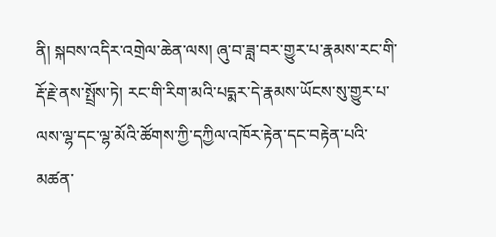ནི། སྐབས་འདིར་འགྲེལ་ཆེན་ལས། ཞུ་བ་ཟླ་བར་གྱུར་པ་རྣམས་རང་གི་རྡོ་རྗེ་ནས་སྤྲོས་ཏེ། རང་གི་རིག་མའི་པདྨར་དེ་རྣམས་ཡོངས་སུ་གྱུར་པ་ལས་ལྷ་དང་ལྷ་མོའི་ཚོགས་ཀྱི་དཀྱིལ་འཁོར་རྟེན་དང་བརྟེན་པའི་མཚན་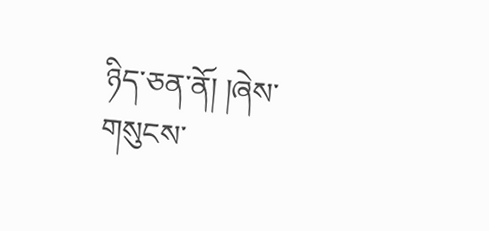ཉིད་ཅན་ནོ། །ཞེས་གསུངས་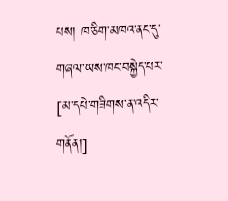པས། ཁ་ཅིག་མཁའ་ནང་དུ་གཞལ་ཡས་ཁང་བསྐྱེད་པར་
[མ་དཔེ་གཟིགས་ན་འདིར་གནོན།]